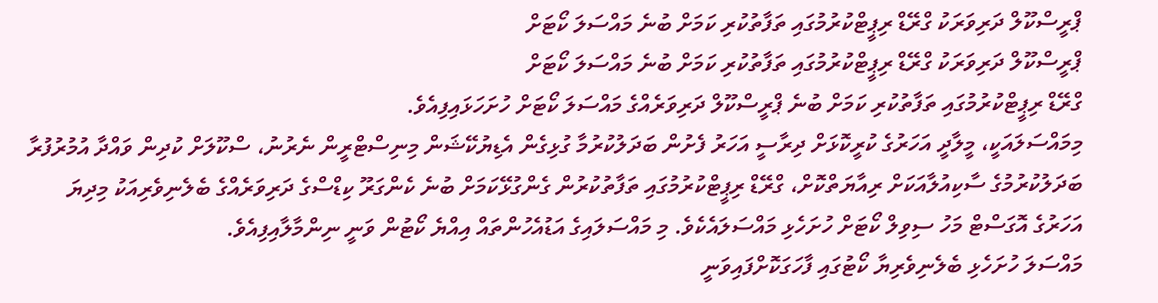ޕްރީސްކޫލް ދަރިވަރަކު ގްރޭޑް ރިޕީޓްކުރުމުގައި ތަފާތުކުރި ކަމަށް ބުނެ މައްސަލަ ކޯޓަށް
ޕްރީސްކޫލް ދަރިވަރަކު ގްރޭޑް ރިޕީޓްކުރުމުގައި ތަފާތުކުރި ކަމަށް ބުނެ މައްސަލަ ކޯޓަށް
ގްރޭޑް ރިޕީޓްކުރުމުގައި ތަފާތުކުރި ކަމަށް ބުނެ ޕްރީސްކޫލް ދަރިވަރެއްގެ މައްސަލަ ކޯޓަށް ހުށަހަޅައިފިއެވެ.
މިމައްސަލައަކީ، މީލާދީ އަހަރުގެ ކުރީކޮޅަށް ދިރާސީ އަހަރު ފެށުން ބަދަލުކުރުމާ ގުޅިގެން އެޑިޔުކޭޝަން މިނިސްޓްރީން ނެރުނު، ސްކޫލަށް ކުދިން ވައްދާ އުމުރުފުރާ ބަދަލުކުރުމުގެ ސާކިއުލާއަކަށް ރިއާޔަތްކޮށް، ގްރޭޑް ރިޕީޓްކުރުމުގައި ތަފާތުކުރުން ގެންގުޅޭކަމަށް ބުނެ ކެންގަރޫ ކިޑްސްގެ ދަރިވަރެއްގެ ބެލެނިވެރިއަކު މިދިޔަ އަހަރުގެ އޮގަސްޓް މަހު ސިވިލް ކޯޓަށް ހުށަހެޅި މައްސަލައެކެވެ. މި މައްސަލައިގެ އަޑުއެހުންތައް އިއްޔެ ކޯޓުން ވަނީ ނިންމާލާއިފިއެވެ.
މައްސަލަ ހުށަހެޅި ބެލެނިވެރިޔާ ކޯޓުގައި ފާހަގަކޮށްފައިވަނީ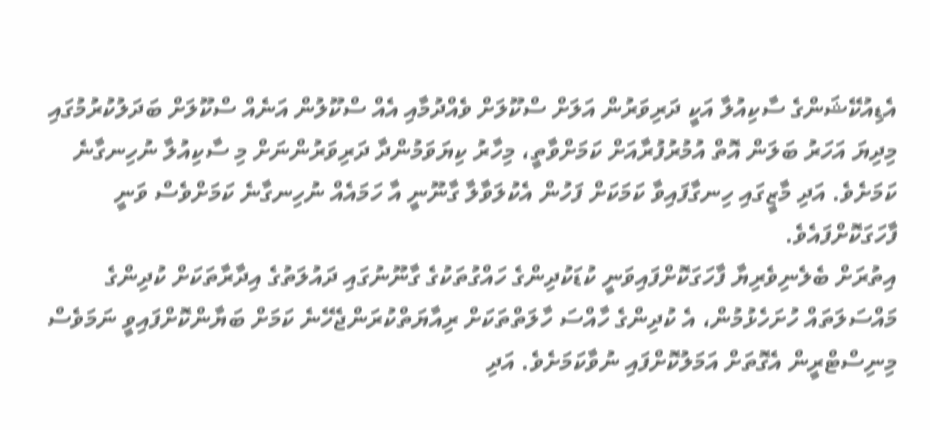އެޑިއުކޭޝަންގެ ސާކިއުލާ އަކީ ދަރިވަރުން އަލަށް ސްކޫލަށް ވެއްދުމާއި އެއް ސްކޫލުން އަނެއް ސްކޫލަށް ބަދަލުކުރުމުގައި މިދިޔަ އަހަރު ބަލަން އޮތް އުމުރުފުރާއަށް ކަމަށްވާތީ، މިހާރު ކިޔަވަމުންދާ ދަރިވަރުންނަށް މި ސާކިއުލާ ނުހިނގާނެ ކަމަށެވެ. އަދި މާޒީގައި ހިނގާފައިވާ ކަމަކަށް ފަހުން އެކުލަވާލާ ގާނޫނީ އާ ހަމައެއް ނުހިނގާނެ ކަމަށްވެސް ވަނީ ފާހަގަކޮށްފައެވެ.
އިތުރަށް ބެލެނިވެރިޔާ ފާހަގަކޮށްފައިވަނީ ކުޑަކުދިންގެ ހައްގުތަކުގެ ގާނޫނުގައި ދައުލަތުގެ އިދާރާތަކަށް ކުދިންގެ މައްސަލަތައް ހުށަހެޅުމުން، އެ ކުދިންގެ ހާއްސަ ހާލަތްތަކަށް ރިއާޔަތްކުރަންޖެހޭނެ ކަމަށް ބަޔާންކޮށްފައިވީ ނަމަވެސް މިނިސްޓްރީން އެގޮތަށް އަމަލުކޮށްފައި ނުވާކަމަށެވެ. އަދި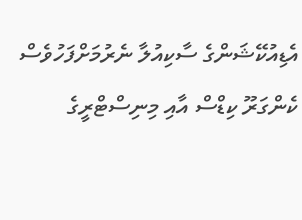އެޑިއުކޭޝަންގެ ސާކިއުލާ ނެރުމަށްފަހުވެސް ކެންގަރޫ ކިޑްސް އާއި މިނިސްޓްރީގެ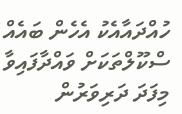ހުއްދައާއެކު އެހެން ބައެއް ސްކޫލްތަކަށް ވައްދާފައިވާ މިފަދަ ދަރިވަރުން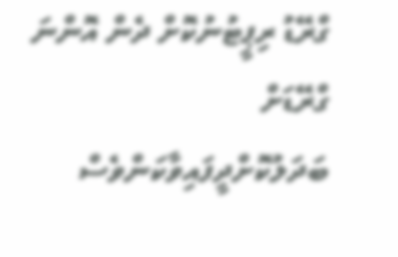ގްރޭޑު ރިޕީޓުނުކޮށް ދެން އޮންނަ ގްރޭޑަށް ބަދަލުކޮށްދީފައިވާކަންވެސް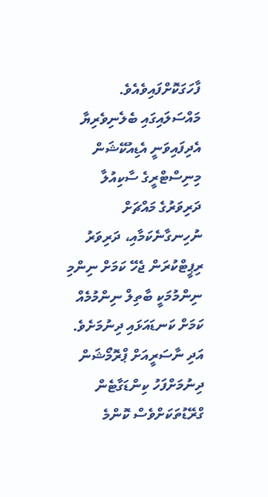ފާހަގަކޮށްފައިވެއެވެ.
މައްސަލައިގައި ބެލެނިވެރިޔާ އެދިފައިވަނީ އެޑިއުކޭޝަން މިނިސްޓްރީގެ ސާކިއުލާ ދަރިވަރުގެ މައްޗަށް ނުހިނގާނެކަމާއި، ދަރިވަރު ރިޕީޓްކުރަން ޖެހޭ ކަމަށް ނިންމި ނިންމުމަކީ ބާތިލް ނިންމުމެއް ކަމަށް ކަނޑައަޅައި ދިނުމަށެވެ. އަދި ނާސަރީއަށް ޕްރޮމޯޝަން ދިނުމަށްފަހު ކިންޑަގާޓެން ގްރޭޑުތަކަށްވެސް ކޮންމެ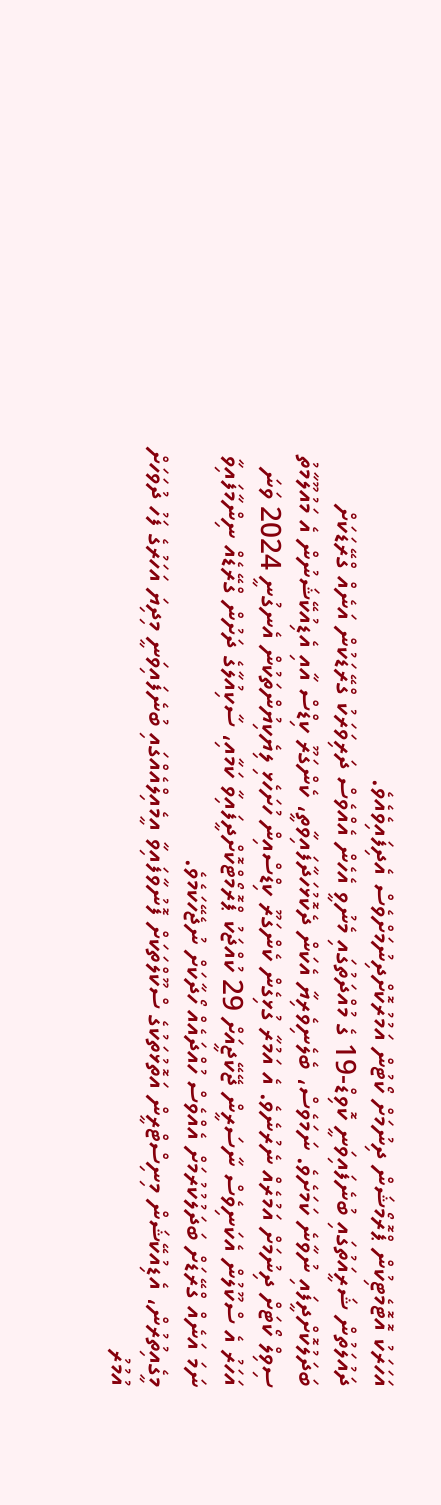އަހަރަކު އޮޓޮމެޓިކުން ޕްރޮމޯޝަން ދިނުމަށް ކޯޓުން އަމުރުކޮށްދިނުމަށްވެސް އެދިފައިވެއެވެ.
ދައުލަތުން ޝަރީއަތުގައި ބުނެފައިވަނީ ކޮވިޑް-19 ގެ މުއްދަތުގައި މެނުވީ އެހެން އެއްވެސް ދަރިވަރަކު ގްރޭޑަކުން އަނެއް ގްރޭޑަކަށް ބަދަލުކޮށްދީފައި ނުވާނެ ކަމަށެވެ. ނަމަވެސް، ބެލެނިވެރިޔާ އެކަން ދެކޮޅުހަދާފައިވާތީ، ކެންގަރޫ ކިޑްސް އާއި އެޑިއުކޭޝަނުން އެ މައުލޫމާތު ސިވިލް ކޯޓަށް ދިނުމަށް އަމުރެއް ނެރުނެވެ. އެ އަމުރާ ގުޅިގެން ކެންގަރޫ ކިޑްސްއިން ހުށަހެޅި ލިޔެކިޔުންތަކުން އެނގުނީ 2024 ވަނަ އަހަރު އެ ސްކޫލުން އެކަނިވެސް ނާސަރީން ޖޭކޭޖީއަށް 29 ކުއްޖަކު ޕްރޮމޯޓްކޮށްދީފައިވާ ކަމާއި، ސާކިއުލާގެ ދަށުން ގްރޭޑެއް ނިންމާފައިވާ ނަމަ އަނެއް ގްރޭޑަށް ބަދަލުކުރުމަށް އެއްވެސް ހުއްދައެއް ހޯދާކަށް ނުޖެހޭކަމެވެ.
މީގެއިތުރުން، އެޑިއުކޭޝަން މިނިސްޓްރީން އަތޮޅުތަކުގެ ސްކޫލްތަކަށް ފޮނުވާފައިވާ އީމެއިލްއެއްގައި ބުނެފައިވަނީ މިދިޔަ އަހަރުގެ ފަހު ދުވަހަށް އުމުރު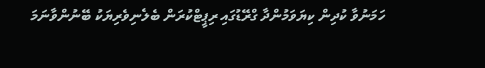ހަމަނުވާ ކުދިން ކިޔަވަމުންދާ ގްރޭޑުގައި ރިޕީޓްކުރަން ބެލެނިވެރިޔަކު ބޭނުންވާނަމަ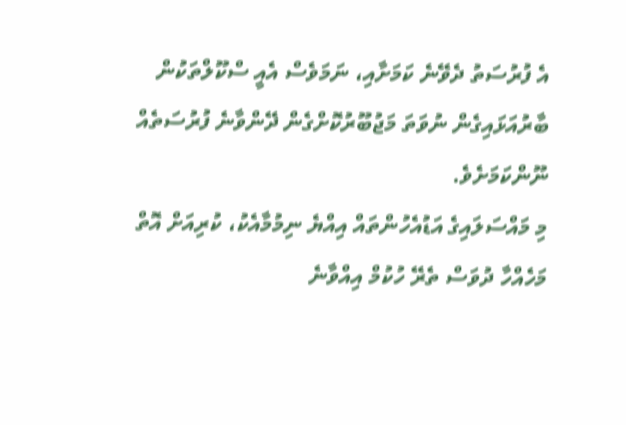އެ ފުރުސަތު ދެވޭނެ ކަމަށާއި، ނަމަވެސް އެއީ ސްކޫލްތަކުން ބާރުއަޅައިގެން ނުވަތަ މަޖުބޫރުކޮށްގެން ދޭންވާނެ ފުރުސަތެއް ނޫންކަމަށެވެ.
މި މައްސަލައިގެ އަޑުއެހުންތައް އިއްޔެ ނިމުމާއެކު، ކުރިއަށް އޮތް މަހެއްހާ ދުވަސް ތެރޭ ހުކުމް އިއްވާނެ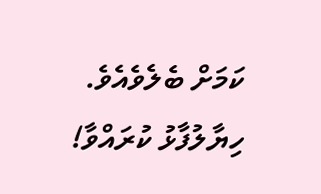ކަމަށް ބެލެވެއެވެ.
ހިޔާލުފާޅު ކުރައްވާ!